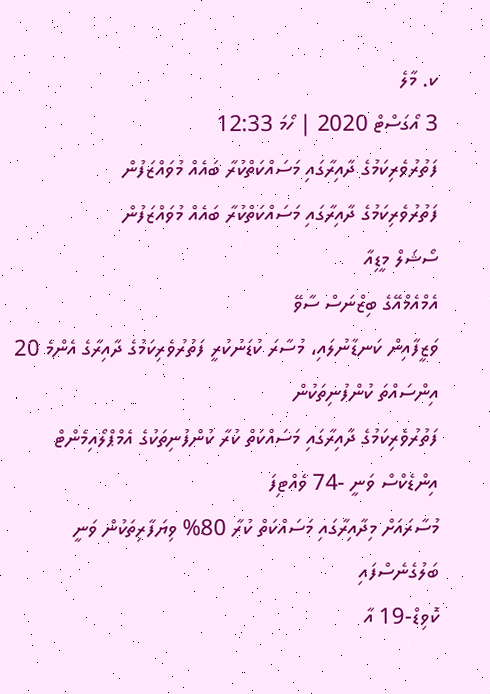ކ. މާލެ
3 އޯގަސްޓް 2020 | ހޯމަ 12:33
ފަތުރުވެރިކަމުގެ ދާއިރާގައި މަސައްކަތްކުރާ ބައެއް މުވައްޒަފުން
ފަތުރުވެރިކަމުގެ ދާއިރާގައި މަސައްކަތްކުރާ ބައެއް މުވައްޒަފުން
ސޯޝަލް މީޑިއާ
އެމްއެމްއޭގެ ބިޒްނަސް ސާވޭ
ވަޒީފާއިން ކަނޑާނުލައި، މުސާރަ ކުޑަނުކުރީ ފަތުރުވެރިކަމުގެ ދާއިރާގެ އެންމެ 20 އިންސައްތަ ކުންފުނިތަކުން
ފަތުރުވެރިކަމުގެ ދާއިރާގައި މަސައްކަތް ކުރާ ކުންފުނިތަކުގެ އެމްޕްލޯއިމެންޓް އިންޑެކްސް ވަނީ -74 ވެއްޓިފަ
މުސާރައަށް މިދާއިރާގައި މަސައްކަތް ކުރާ 80% ވިޔަފާރިތަކުން ވަނީ ބަލުގެނެސްފައި
ކޮވިޑް-19 އާ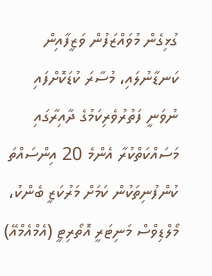ގުޅިގެން މުވައްޒަފުން ވަޒީފާއިން ކަނޑާނުލައި، މުސާރަ ކުޑަކޮށްފައި ނުވަނީ ފަތުރުވެރިކަމުގެ ދާއިރާގައި މަސައްކަތްކުރާ އެންމެ 20 އިންސައްތަ ކުންފުނިތަކުން ކަމަށް މަރުކަޒީ ބެންކު، މޯލްޑިވްސް މަނިޓަރީ އޮތޯރިޓީ (އެމްއެމްއޭ)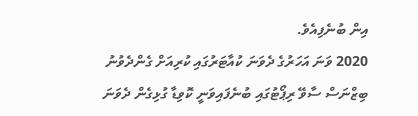އިން ބުނެފިއެވެ.
2020 ވަނަ އަހަރުގެ ދެވަނަ ކުއާޓަރުގައި ކުރިއަށް ގެންދެވުނު ބިޒްނަސް ސާވޭ ރިޕޯޓުގައި ބުނެފައިވަނީ ކޮވިޑާ ގުޅިގެން ދެވަނަ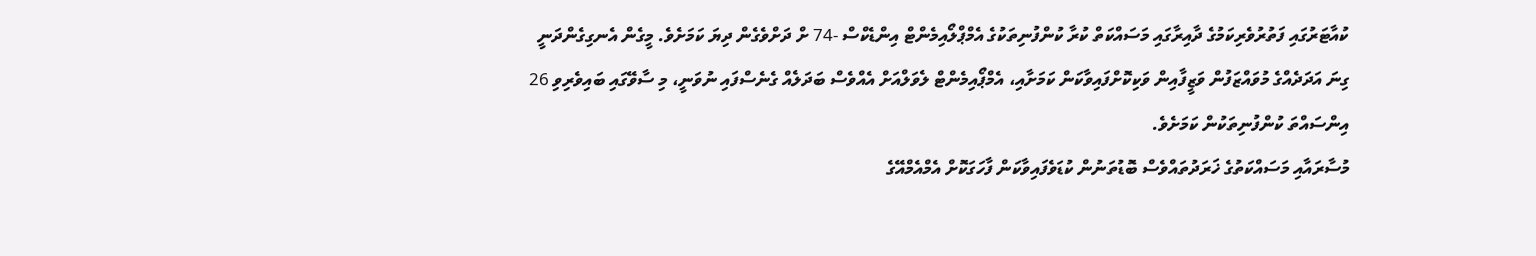ކުއާޓަރުގައި ފަތުރުވެރިކަމުގެ ދާއިރާގައި މަސައްކަތް ކުރާ ކުންފުނިތަކުގެ އެމްޕްލޯއިމެންޓް އިންޑެކްސް -74 ށް ދަށްވެގެން ދިޔަ ކަމަށެވެ. މީގެން އެނގިގެންދަނީ ގިނަ އަދަދެއްގެ މުވައްޒަފުން ވަޒީފާއިން ވަކިކޮށްފައިވާކަން ކަމަށާއި، އެމްޕޯއިމެންޓް ލެވަލްއަށް އެއްވެސް ބަދަލެއް ގެނެސްފައި ނުވަނީ، މި ސާވޭގައި ބައިވެރިވި 26 އިންސައްތަ ކުންފުނިތަކުން ކަމަށެވެ.
މުސާރައާއި މަސައްކަތުގެ ޚަރަދުތައްވެސް ބޮޑުތަނުން ކުޑަވެފައިވާކަން ފާހަގަކޮށް އެމްއެމްއޭގެ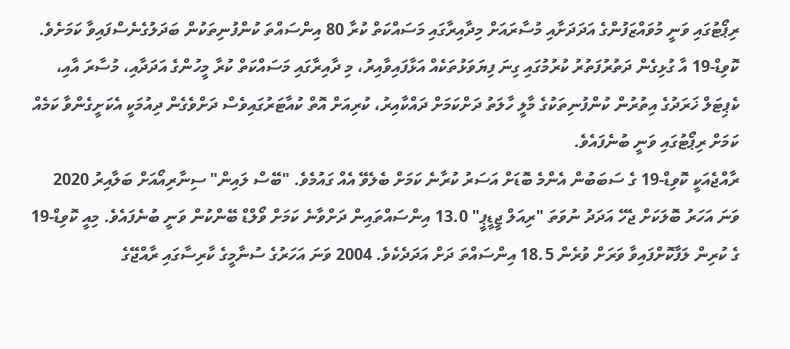ރިޕޯޓުގައި ވަނީ މުވައްޒަފުންގެ އަދަދަށާއި މުސާރައަށް މިދާއިރާގައި މަސައްކަތް ކުރާ 80 އިންސައްތަ ކުންފުނިތަކުން ބަދަލުގެނެސްފައިވާ ކަމަށެވެ.
ކޮވިޑް-19 އާ ގުޅިގެން ދަތުރުފަތުރު ކުރުމުގައި ގިނަ ފިޔަވަޅުތަކެއް އަޅާފައިވާއިރު، މި ދާއިރާގައި މަސައްކަތް ކުރާ މީހުންގެ އަދަދާއި، މުސާރަ އާއި، ކެޕިޓަލް ޚަރަދުގެ އިތުރުން ކުންފުނިތަކުގެ މާލީ ހާލަތު ދަށްކަމަށް ދައްކާއިރު، ކުރިއަށް އޮތް ކުއާޓަރުގައިވެސް ދަށްވެގެން ދިއުމަކީ އެކަށީގެންވާ ކަމެއް ކަމަށް ރިޕޯޓުގައި ވަނީ ބުނެފައެވެ.
ރާއްޖެއަކީ ކޮވިޑް-19 ގެ ސަބަބުން އެންމެ ބޮޑަށް އަސަރު ކުރާނެ ކަމަށް ބެލެވޭ އެއް ގައުމެވެ. "ބޭސް ލައިން" ސިނާރިއޯއަށް ބަލާއިރު 2020 ވަނަ އަހަރު ބޮލަކަށް ޖެހޭ އަދަދު ނުވަތަ "ރިއަލް ޖީޑީޕީ" 13.0 އިންސައްތައިން ދަށްވާނެ ކަމަށް ވޯލްޑް ބޭންކުން ވަނީ ބުނެފައެވެ. މިއީ ކޮވިޑް-19 ގެ ކުރިން ލަފާކޮށްފައިވާ ވަރަށް ވުރެން 18.5 އިންސައްތަ ދަށް އަދަދެކެވެ. 2004 ވަނަ އަހަރުގެ ސުނާމީގެ ކާރިސާގައި ރާއްޖޭގެ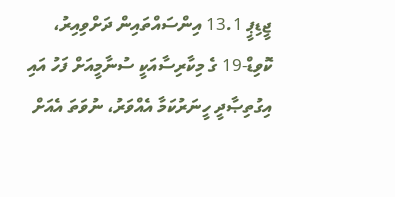ޖީޑިޕީ 13.1 އިންސައްތައިން ދަށްވިއިރު، ކޮވިޑް-19 ގެ މިކާރިސާއަކީ ސުނާމީއަށް ފަހު އައި އިގުތިޞާދީ ހީނަރުކަމާ އެއްވަރު، ނުވަތަ އެއަށް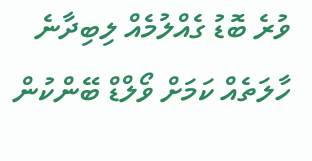ވުރެ ބޮޑު ގެއްލުމެއް ލިބިދާނެ ހާލަތެއް ކަމަށް ވޯލްޑް ބޭންކުން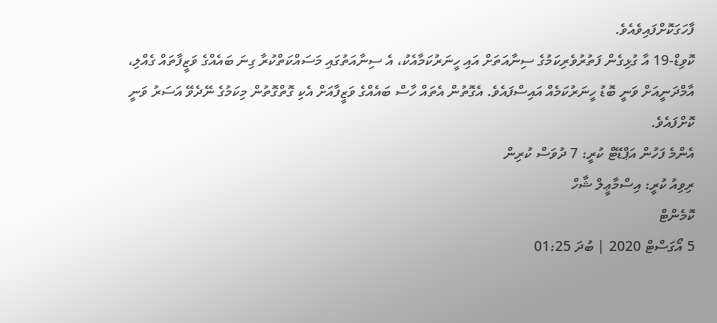ފާހަގަކޮށްފައިވެއެވެ.
ކޮވިޑް-19 އާ ގުޅިގެން ފަތުރުވެރިކަމުގެ ސިނާއަތަށް އައި ހީނަރުކަމާއެކު، އެ ސިނާއަތުގައި މަސައްކަތްކުރާ ގިނަ ބައެއްގެ ވަޒީފާތައް ގެއްލި، އާމްދަނީއަށް ވަނީ ބޮޑު ހީނަރުކަމެއް އައިސްފައެވެ. އެގޮތުން އެތައް ހާސް ބައެއްގެ ވަޒީފާއަށް އެކި ގޮތްގޮތުން މިކަމުގެ ނޭދެވޭ އަސަރު ވަނީ ކޮށްފައެވެ.
އެންމެ ފަހުން އަޕްޑޭޓް ކުރީ: 7 ދުވަސް ކުރިން
ރިވިއު ކުރީ: އިސްމާޢީލް ޝާހް
ކޮމެންޓް
5 އޯގަސްޓް 2020 | ބުދަ 01:25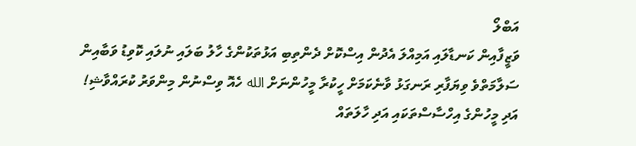އަބްލޯ
ވަޒީފާއިން ކަނޑާލައި އަމިއްލަ އެދުން އިސްކޮށް ދެންތިބި އަޅުތަކުންގެ ހާލު ބަލައި ނުލައި ކޮވިޑު ވަބާއިން ސަލާމަތްވެ ވިޔަފާރި ރަނގަޅު ވާނެކަމަށް ހީކުރާ މީހުންނަށް الله ހެއޮ ވިސްނުން މިންވަރު ކުރައްވާޝި! އަދި މީހުންގެ އިހްސާސްތަކައި އަދި ހާލަތައް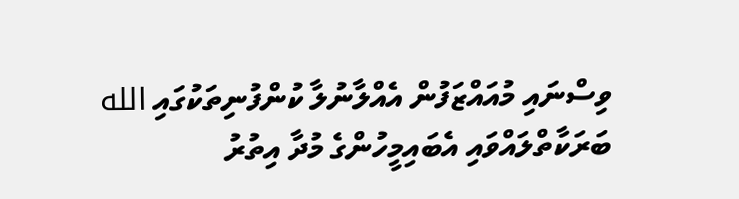ވިސްނައި މުއައްޒަފުން އެއްލާނުލާ ކުންފުނިތަކުގައި الله ބަރަކާތްލައްވައި އެބައިމީހުންގެ މުދާ އިތުރު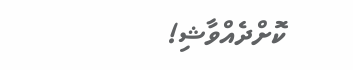ކޮށްދެއްވާޝި!